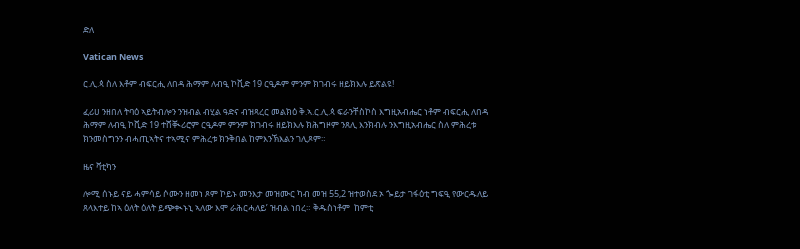ድለ

Vatican News

ር.ሊ.ጳ ስለ እቶም ብፍርሒ ለበዳ ሕማም ለብዒ ኮቪድ 19 ርዒዶም ምንም ክገብሩ ዘይክእሉ ይጽልዩ!

ፈሪሀ ንዘበለ ትባዕ ኣይትብሎን ንዝብል ብሂል ዓድና ብዝጻረር መልክዕ ቅ.ኣ.ር.ሊ.ጳ ፍራንቸስኮስ እግዚአብሔር ነቶም ብፍርሒ ለበዳ ሕማም ለብዒ ኮቪድ 19 ተሸቚሪሮም ርዒዶም ምንም ክገብሩ ዘይክእሉ ክሕግዞም ንጸሊ እንክብሉ ንእግዚአብሔር ስለ ምሕረቱ ክንመስግንን ብሓጢኣትና ተኣሚና ምሕረቱ ክንቅበል ከምእንኽእልን ገሊጾም።

ዜና ቫቲካን

ሎሚ ሰኑይ ናይ ሓምሳይ ሶሙን ዘመነ ጾም ኮይኑ መንእታ መዝሙር ካብ መዝ 55,2 ዝተወስደ ኦ ጐይታ ገፋዕቲ ግፍዒ የውርዱለይ ጸላእተይ ከኣ ዕለት ዕለት ይጭቊኑኒ ኣለው እሞ ራሕርሓለይ’ ዝብል ነበረ። ቅዱስነቶም  ከምቲ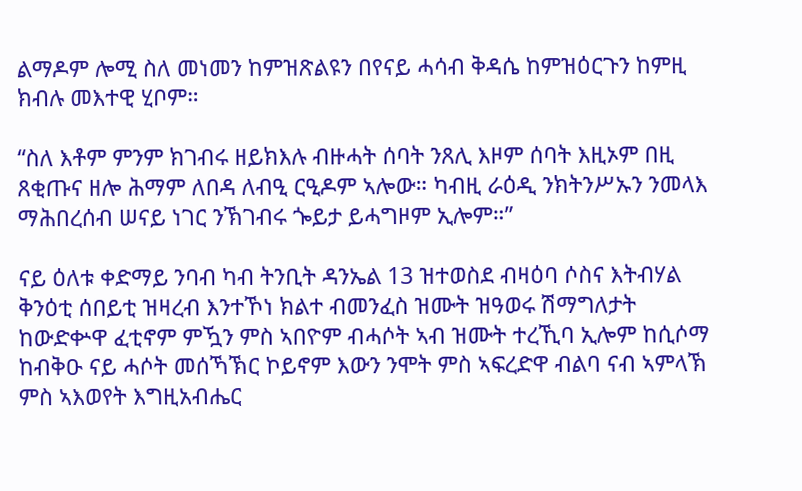ልማዶም ሎሚ ስለ መነመን ከምዝጽልዩን በየናይ ሓሳብ ቅዳሴ ከምዝዕርጉን ከምዚ ክብሉ መእተዊ ሂቦም።

“ስለ እቶም ምንም ክገብሩ ዘይክእሉ ብዙሓት ሰባት ንጸሊ እዞም ሰባት እዚኦም በዚ ጸቂጡና ዘሎ ሕማም ለበዳ ለብዒ ርዒዶም ኣሎው። ካብዚ ራዕዲ ንክትንሥኡን ንመላእ ማሕበረሰብ ሠናይ ነገር ንኽገብሩ ጐይታ ይሓግዞም ኢሎም።”

ናይ ዕለቱ ቀድማይ ንባብ ካብ ትንቢት ዳንኤል 13 ዝተወስደ ብዛዕባ ሶስና እትብሃል ቅንዕቲ ሰበይቲ ዝዛረብ እንተኾነ ክልተ ብመንፈስ ዝሙት ዝዓወሩ ሽማግለታት ከውድቍዋ ፈቲኖም ምዃን ምስ ኣበዮም ብሓሶት ኣብ ዝሙት ተረኺባ ኢሎም ከሲሶማ ከብቅዑ ናይ ሓሶት መሰኻኽር ኮይኖም እውን ንሞት ምስ ኣፍረድዋ ብልባ ናብ ኣምላኽ ምስ ኣእወየት እግዚአብሔር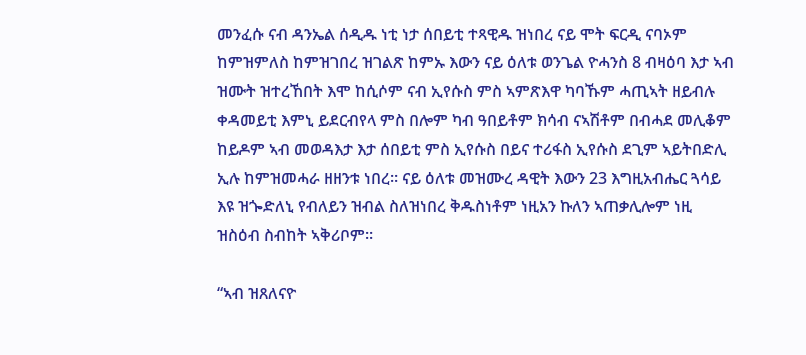መንፈሱ ናብ ዳንኤል ሰዲዱ ነቲ ነታ ሰበይቲ ተጻዊዱ ዝነበረ ናይ ሞት ፍርዲ ናባኦም ከምዝምለስ ከምዝገበረ ዝገልጽ ከምኡ እውን ናይ ዕለቱ ወንጌል ዮሓንስ 8 ብዛዕባ እታ ኣብ ዝሙት ዝተረኸበት እሞ ከሲሶም ናብ ኢየሱስ ምስ ኣምጽእዋ ካባኹም ሓጢኣት ዘይብሉ ቀዳመይቲ እምኒ ይደርብየላ ምስ በሎም ካብ ዓበይቶም ክሳብ ናኣሽቶም በብሓደ መሊቆም ከይዶም ኣብ መወዳእታ እታ ሰበይቲ ምስ ኢየሱስ በይና ተሪፋስ ኢየሱስ ደጊም ኣይትበድሊ ኢሉ ከምዝመሓራ ዘዘንቱ ነበረ። ናይ ዕለቱ መዝሙረ ዳዊት እውን 23 እግዚአብሔር ጓሳይ እዩ ዝጐድለኒ የብለይን ዝብል ስለዝነበረ ቅዱስነቶም ነዚአን ኩለን ኣጠቃሊሎም ነዚ ዝስዕብ ስብከት ኣቅሪቦም።

“ኣብ ዝጸለናዮ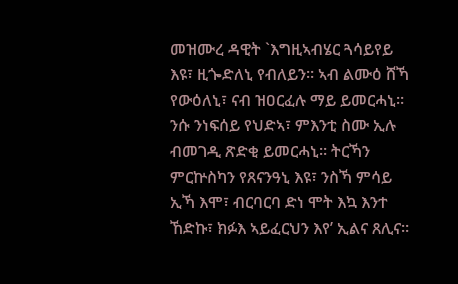መዝሙረ ዳዊት `እግዚኣብሄር ጓሳይየይ እዩ፣ ዚጐድለኒ የብለይን። ኣብ ልሙዕ ሸኻ የውዕለኒ፣ ናብ ዝዐርፈሉ ማይ ይመርሓኒ። ንሱ ንነፍሰይ የህድኣ፣ ምእንቲ ስሙ ኢሉ ብመገዲ ጽድቂ ይመርሓኒ። ትርኻን ምርኵስካን የጸናንዓኒ እዩ፣ ንስኻ ምሳይ ኢኻ እሞ፣ ብርባርባ ድነ ሞት እኳ እንተ ኸድኩ፣ ክፉእ ኣይፈርህን እየ’ ኢልና ጸሊና።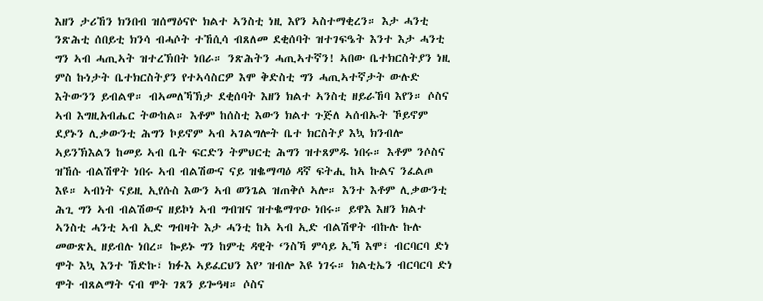እዘን ታሪኸን ክንበብ ዝሰማዕናዮ ክልተ ኣንስቲ ነዚ እየን ኣስተማቂረን። እታ ሓንቲ ንጽሕቲ ሰበይቲ ክንሳ ብሓሶት ተኸሲሳ ብጸለመ ደቂሰባት ዝተገፍዔት እንተ እታ ሓንቲ ግን ኣብ ሓጢኣት ዝተረኽበት ነበራ። ንጽሕትን ሓጢኣተኛን! ኣበው ቤተክርስትያን ነዚ ምስ ኩነታት ቤተክርስትያን የተኣሳስርዎ እሞ ቅድስቲ ግን ሓጢኣተኛታት ውሉድ እትውንን ይብልዋ። ብኣመለኻኽታ ደቂሰባት እዘን ክልተ ኣንስቲ ዘይራኸባ እየን። ሶስና ኣብ እግዚአብሔር ትውከል። እቶም ከሰስቲ እውን ክልተ ጉጅለ ኣሰብኡት ኾይኖም ደያኑን ሊቃውንቲ ሕግን ኮይኖም ኣብ ኣገልግሎት ቤተ ክርስትያ እኳ ክንብሎ ኣይንኽእልን ከመይ ኣብ ቤት ፍርድን ትምህርቲ ሕግን ዝተጸምዱ ነበሩ። እቶም ንሶስና ዝኸሱ ብልሽዋት ነበሩ ኣብ ብልሽውና ናይ ዝቈማጣዕ ዳኛ ፍትሒ ከኣ ኩልና ንፈልጦ እዩ። ኣብነት ናይዚ ኢየሱስ እውን ኣብ ወንጌል ዝጠቅሶ ኣሎ። እንተ እቶም ሊቃውንቲ ሕጊ ግን ኣብ ብልሽውና ዘይኮነ ኣብ ግብዝና ዝተቈማጥዑ ነበሩ። ይዋእ እዘን ክልተ ኣንስቲ ሓንቲ ኣብ ኢድ ግብዛት እታ ሓንቲ ከኣ ኣብ ኢድ ብልሽዋት ብኩሉ ኩሉ መውጽኢ ዘይብሉ ነበረ። ኰይኑ ግን ከምቲ ዳዊት ‘ንስኻ ምሳይ ኢኻ እሞ፣ ብርባርባ ድነ ሞት እኳ እንተ ኸድኩ፣ ክፉእ ኣይፈርህን እየ’ ዝብሎ እዩ ነገሩ። ክልቲኤን ብርባርባ ድነ ሞት ብጸልማት ናብ ሞት ገጸን ይጐዓዛ። ሶስና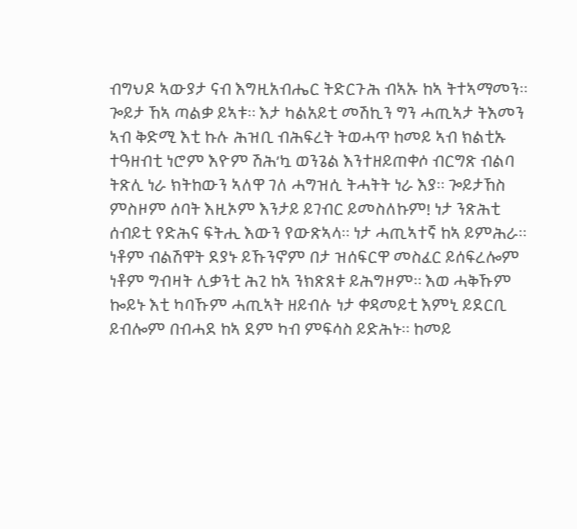ብግህዶ ኣውያታ ናብ እግዚአብሔር ትድርጉሕ ብኣኡ ከኣ ትተኣማመን። ጐይታ ኸኣ ጣልቃ ይኣቱ። እታ ካልአይቲ መሽኪን ግን ሓጢኣታ ትእመን ኣብ ቅድሚ እቲ ኩሉ ሕዝቢ ብሕፍረት ትወሓጥ ከመይ ኣብ ክልቲኡ ተዓዘብቲ ነሮም እዮም ሽሕ’ኳ ወንጌል እንተዘይጠቀሶ ብርግጽ ብልባ ትጽሊ ነራ ክትከውን ኣለዋ ገለ ሓግዝሲ ትሓትት ነራ እያ። ጐይታኸስ ምስዞም ሰባት እዚኦም እንታይ ይገብር ይመስለኩም! ነታ ንጽሕቲ ሰብይቲ የድሕና ፍትሒ እውን የውጽኣላ። ነታ ሓጢኣተኛ ከኣ ይምሕራ። ነቶም ብልሽዋት ደያኑ ይኹንኖም በታ ዝሰፍርዋ መስፈር ይሰፍረሎም ነቶም ግብዛት ሊቃንቲ ሕጊ ከኣ ንክጽጸቱ ይሕግዞም። እወ ሓቅኹም ኰይኑ እቲ ካባኹም ሓጢኣት ዘይብሉ ነታ ቀዳመይቲ እምኒ ይደርቢ ይብሎም በብሓደ ከኣ ደም ካብ ምፍሳስ ይድሕኑ። ከመይ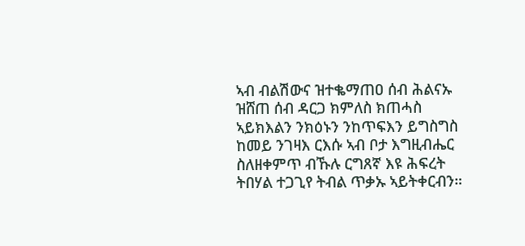ኣብ ብልሽውና ዝተቈማጠዐ ሰብ ሕልናኡ ዝሸጠ ሰብ ዳርጋ ክምለስ ክጠሓስ ኣይክእልን ንክዕኑን ንከጥፍእን ይግስግስ ከመይ ንገዛእ ርእሱ ኣብ ቦታ እግዚብሔር ስለዘቀምጥ ብኹሉ ርግጸኛ እዩ ሕፍረት ትበሃል ተጋጊየ ትብል ጥቃኡ ኣይትቀርብን።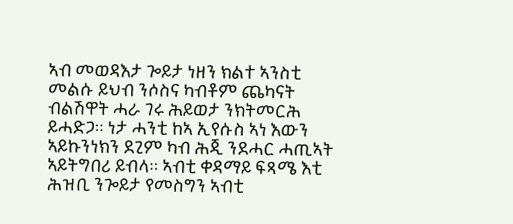ኣብ መወዳእታ ጐይታ ነዘን ክልተ ኣንስቲ መልሱ ይህብ ንሶስና ካብቶም ጨካናት ብልሽዋት ሓራ ገሩ ሕይወታ ንክትመርሕ ይሓድጋ። ነታ ሓንቲ ከኣ ኢየሱስ ኣነ እውን ኣይኩንነክን ደጊም ካብ ሕጂ ንደሓር ሓጢኣት ኣይትግበሪ ይብላ። ኣብቲ ቀዳማይ ፍጻሜ እቲ ሕዝቢ ንጐይታ የመስግን ኣብቲ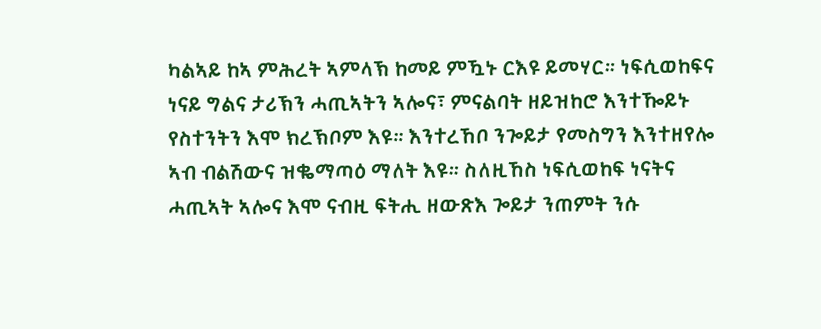ካልኣይ ከኣ ምሕረት ኣምላኽ ከመይ ምዃኑ ርእዩ ይመሃር። ነፍሲወከፍና ነናይ ግልና ታሪኽን ሓጢኣትን ኣሎና፣ ምናልባት ዘይዝከሮ እንተዀይኑ የስተንትን እሞ ክረኽቦም እዩ። እንተረኸቦ ንጐይታ የመስግን እንተዘየሎ ኣብ ብልሽውና ዝቈማጣዕ ማለት እዩ። ስለዚኸስ ነፍሲወከፍ ነናትና ሓጢኣት ኣሎና እሞ ናብዚ ፍትሒ ዘውጽእ ጐይታ ንጠምት ንሱ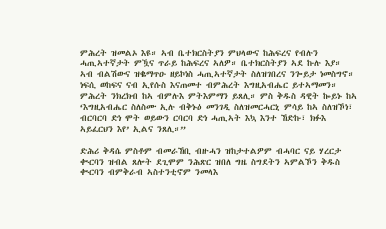ምሕረት ዝመልኦ እዩ። ኣብ ቤተክርስትያን ምህላውና ከሕፍረና የብሉን ሓጢኣተኛታት ምዃና ጥራይ ከሕፍረና ኣለዎ። ቤተክርስትያን ኣደ ኩሉ እያ። ኣብ ብልሽውና ዝቈማጥዑ ዘይኮነስ ሓጢኣተኛታት ስለዝገበረና ንጐይታ ነመስግኖ። ነፍሲ ወከፍና ናብ ኢየሱስ እናጠመተ ብምሕረት እግዚአብሔር ይተኣማመን። ምሕረት ንክረክብ ከኣ ብምሉእ ምትእምማን ይጸሊ። ምስ ቅዱስ ዳዊት ኰይኑ ከኣ ‘እግዚአብሔር ስለስሙ ኢሉ ብቅኑዕ መንገዲ ስለዝመርሓርኒ ምሳይ ከኣ ስለዝኾነ፣ ብርባርባ ድነ ሞት ወይውን ርባርባ ድነ ሓጢኣት እኳ እንተ ኸድኩ፣ ክፉእ ኣይፈርህን እየ’ ኢልና ንጸሊ።”

ድሕሪ ቅዳሴ ምስቶም ብመራኸቢ ብዙሓን ዝከታተልዎም ብሓባር ናይ ሃረርታ ቊርባን ዝብል ጸሎት ደጊሞም ንሕጽር ዝበለ ግዜ ስግደትን ኣምልኾን ቅዱስ ቊርባን ብምቅራብ ኣስተንቲኖም ንመላእ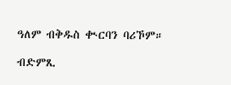ዓለም ብቅዱስ ቊርባን ባሪኾም።

ብድምጺ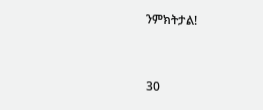ንምክትታል!



30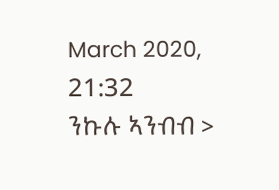March 2020, 21:32
ንኩሉ ኣንብብ >